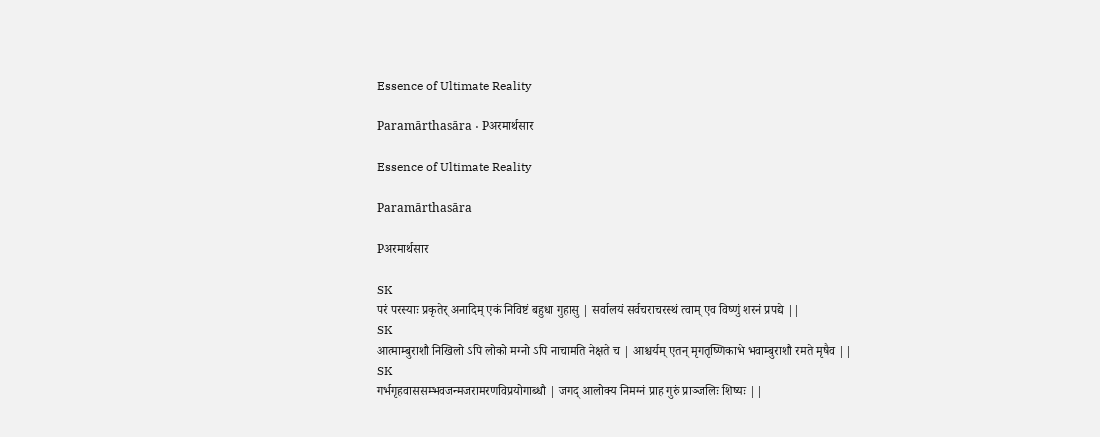Essence of Ultimate Reality

Paramārthasāra · Pअरमार्थसार

Essence of Ultimate Reality

Paramārthasāra

Pअरमार्थसार

SK
परं परस्याः प्रकृतेर् अनादिम् एकं निविष्टं बहुधा गुहासु | सर्वालयं सर्वचराचरस्थं त्वाम् एव विष्णुं शरनं प्रपद्ये ||
SK
आत्माम्बुराशौ निखिलो ऽपि लोको मग्नो ऽपि नाचामति नेक्षते च | आश्चर्यम् एतन् मृगतृष्णिकाभे भवाम्बुराशौ रमते मृषैव ||
SK
गर्भगृहवाससम्भवजन्मजरामरणविप्रयोगाब्धौ | जगद् आलोक्य निमग्नं प्राह गुरुं प्राञ्जलिः शिष्यः ||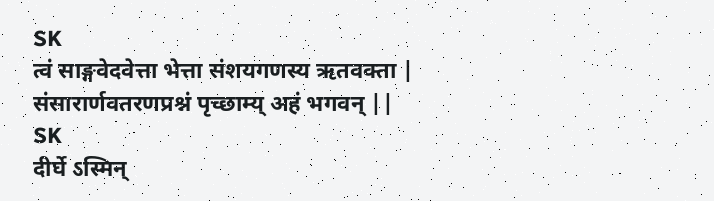SK
त्वं साङ्गवेदवेत्ता भेत्ता संशयगणस्य ऋतवक्ता | संसारार्णवतरणप्रश्नं पृच्छाम्य् अहं भगवन् ||
SK
दीर्घे ऽस्मिन्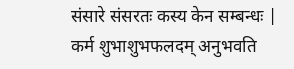संसारे संसरतः कस्य केन सम्बन्धः | कर्म शुभाशुभफलदम् अनुभवति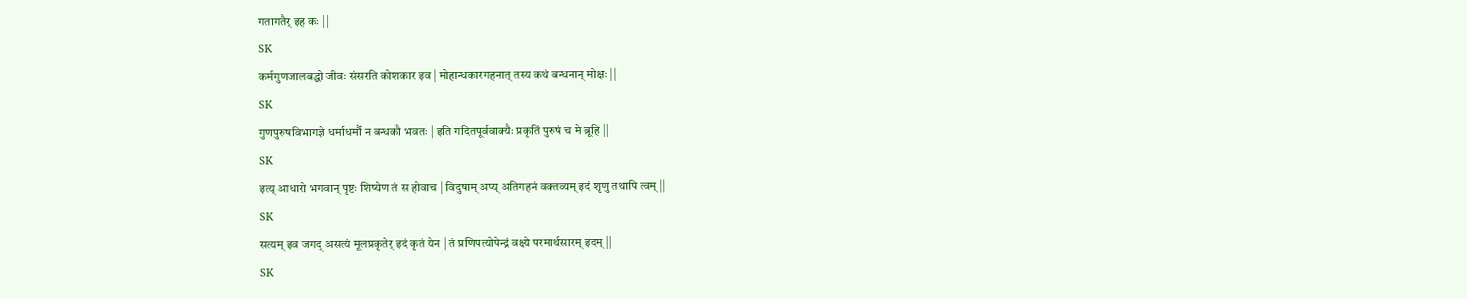गतागतैर् इह कः ||
SK
कर्मगुणजालबद्धो जीवः संसरति कोशकार इव | मोहान्धकारगहनात् तस्य कथं बन्धनान् मोक्षः ||
SK
गुणपुरुषविभागज्ञे धर्माधर्मौ न बन्धकौ भवतः | इति गदितपूर्ववाक्यैः प्रकृतिं पुरुषं च मे ब्रूहि ||
SK
इत्य् आधारो भगवान् पृष्टः शिष्येण तं स होवाच | विदुषाम् अप्य् अतिगहनं वक्तव्यम् इदं शृणु तथापि त्वम् ||
SK
सत्यम् इव जगद् असत्यं मूलप्रकृतेर् इदं कृतं येन | तं प्रणिपत्योपेन्द्रं वक्ष्ये परमार्थसारम् इदम् ||
SK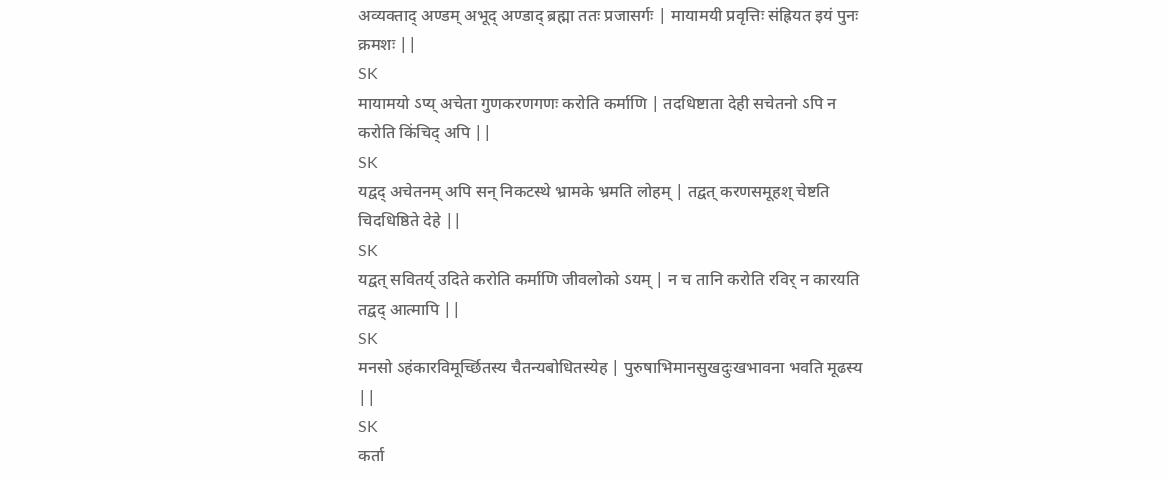अव्यक्ताद् अण्डम् अभूद् अण्डाद् ब्रह्मा ततः प्रजासर्गः | मायामयी प्रवृत्तिः संह्रियत इयं पुनः क्रमशः ||
SK
मायामयो ऽप्य् अचेता गुणकरणगणः करोति कर्माणि | तदधिष्टाता देही सचेतनो ऽपि न करोति किंचिद् अपि ||
SK
यद्वद् अचेतनम् अपि सन् निकटस्थे भ्रामके भ्रमति लोहम् | तद्वत् करणसमूहश् चेष्टति चिदधिष्ठिते देहे ||
SK
यद्वत् सवितर्य् उदिते करोति कर्माणि जीवलोको ऽयम् | न च तानि करोति रविर् न कारयति तद्वद् आत्मापि ||
SK
मनसो ऽहंकारविमूर्च्छितस्य चैतन्यबोधितस्येह | पुरुषाभिमानसुखदुःखभावना भवति मूढस्य ||
SK
कर्ता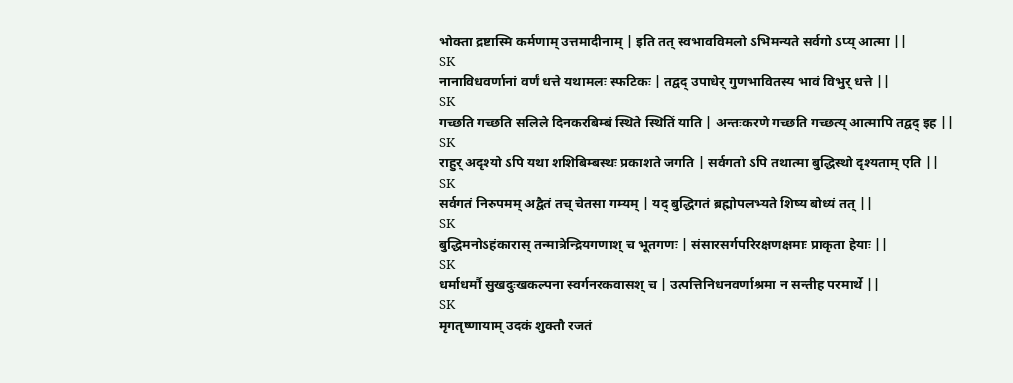भोक्ता द्रष्टास्मि कर्मणाम् उत्तमादीनाम् | इति तत् स्वभावविमलो ऽभिमन्यते सर्वगो ऽप्य् आत्मा ||
SK
नानाविधवर्णानां वर्णं धत्ते यथामलः स्फटिकः | तद्वद् उपाधेर् गुणभावितस्य भावं विभुर् धत्ते ||
SK
गच्छति गच्छति सलिले दिनकरबिम्बं स्थिते स्थितिं याति | अन्तःकरणे गच्छति गच्छत्य् आत्मापि तद्वद् इह ||
SK
राहुर् अदृश्यो ऽपि यथा शशिबिम्बस्थः प्रकाशते जगति | सर्वगतो ऽपि तथात्मा बुद्धिस्थो दृश्यताम् एति ||
SK
सर्वगतं निरुपमम् अद्वैतं तच् चेतसा गम्यम् | यद् बुद्धिगतं ब्रह्मोपलभ्यते शिष्य बोध्यं तत् ||
SK
बुद्धिमनोऽहंकारास् तन्मात्रेन्द्रियगणाश् च भूतगणः | संसारसर्गपरिरक्षणक्षमाः प्राकृता हेयाः ||
SK
धर्माधर्मौ सुखदुःखकल्पना स्वर्गनरकवासश् च | उत्पत्तिनिधनवर्णाश्रमा न सन्तीह परमार्थे ||
SK
मृगतृष्णायाम् उदकं शुक्तौ रजतं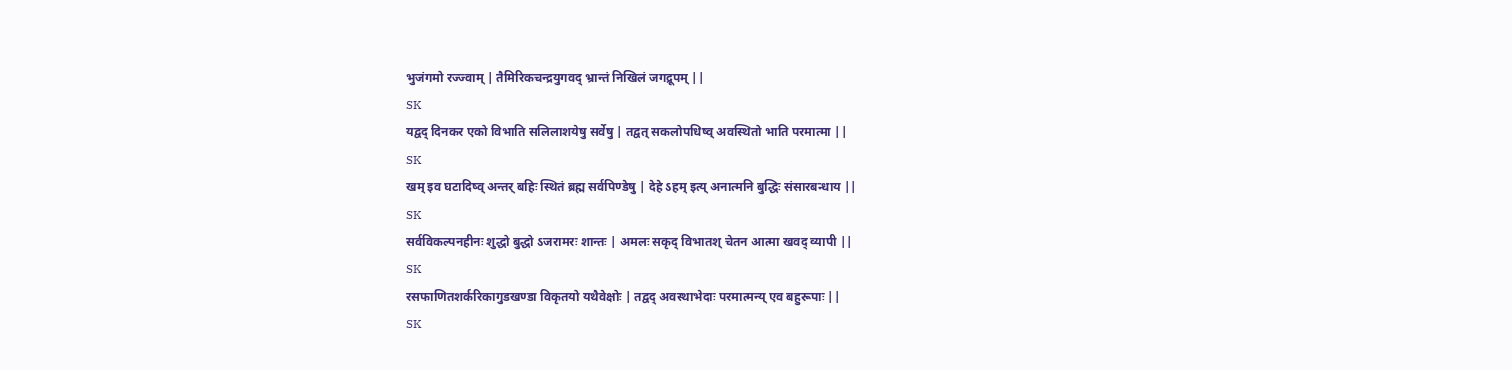भुजंगमो रज्ज्वाम् | तैमिरिकचन्द्रयुगवद् भ्रान्तं निखिलं जगद्रूपम् ||
SK
यद्वद् दिनकर एको विभाति सलिलाशयेषु सर्वेषु | तद्वत् सकलोपधिष्व् अवस्थितो भाति परमात्मा ||
SK
खम् इव घटादिष्व् अन्तर् बहिः स्थितं ब्रह्म सर्वपिण्डेषु | देहे ऽहम् इत्य् अनात्मनि बुद्धिः संसारबन्धाय ||
SK
सर्वविकल्पनहीनः शुद्धो बुद्धो ऽजरामरः शान्तः | अमलः सकृद् विभातश् चेतन आत्मा खवद् व्यापी ||
SK
रसफाणितशर्करिकागुडखण्डा विकृतयो यथैवेक्षोः | तद्वद् अवस्थाभेदाः परमात्मन्य् एव बहुरूपाः ||
SK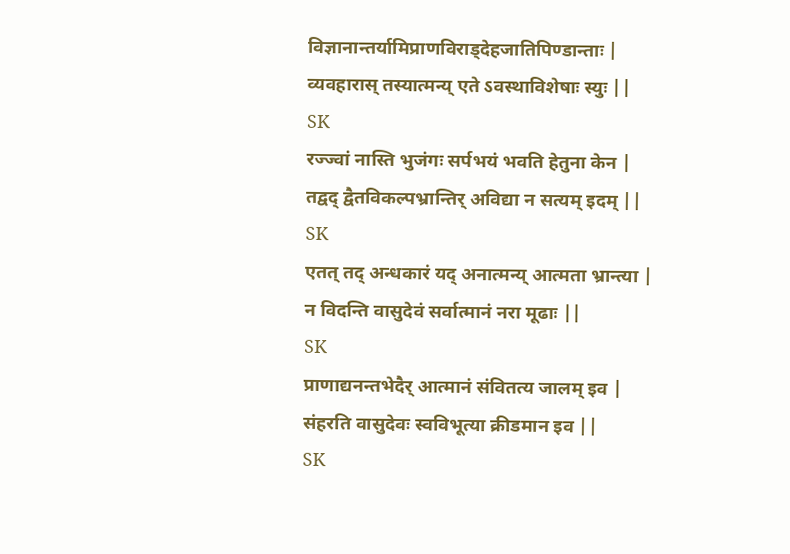विज्ञानान्तर्यामिप्राणविराड्देहजातिपिण्डान्ताः | व्यवहारास् तस्यात्मन्य् एते ऽवस्थाविशेषाः स्युः ||
SK
रज्ज्वां नास्ति भुजंगः सर्पभयं भवति हेतुना केन | तद्वद् द्वैतविकल्पभ्रान्तिर् अविद्या न सत्यम् इदम् ||
SK
एतत् तद् अन्धकारं यद् अनात्मन्य् आत्मता भ्रान्त्या | न विदन्ति वासुदेवं सर्वात्मानं नरा मूढाः ||
SK
प्राणाद्यनन्तभेदैर् आत्मानं संवितत्य जालम् इव | संहरति वासुदेवः स्वविभूत्या क्रीडमान इव ||
SK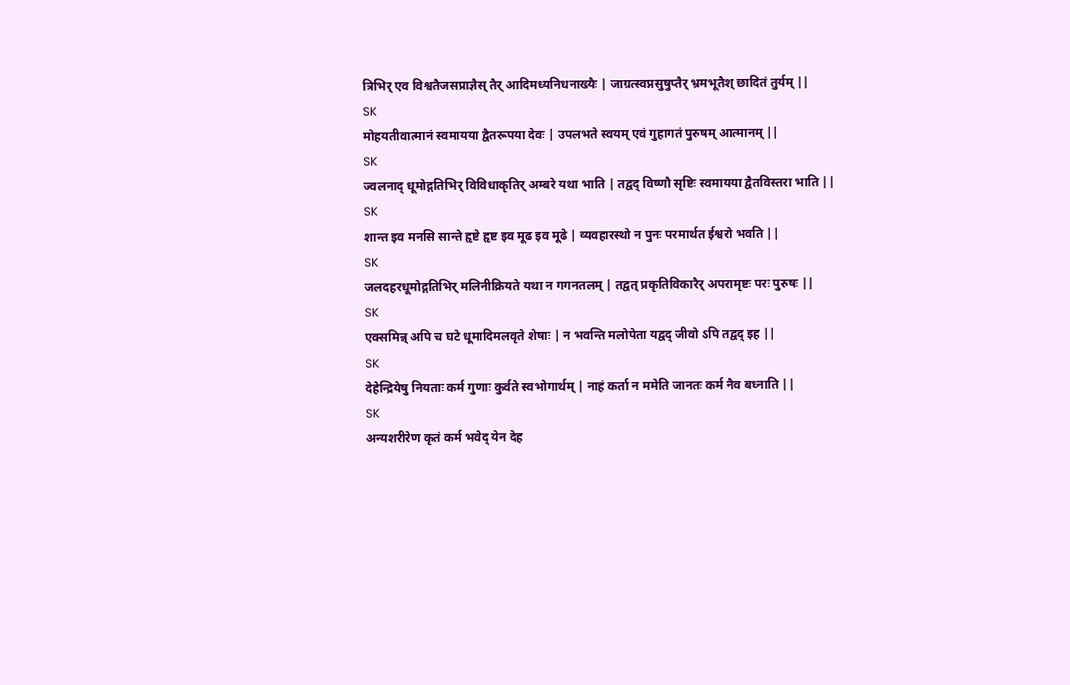त्रिभिर् एव विश्वतैजसप्राज्ञैस् तैर् आदिमध्यनिधनाख्यैः | जाग्रत्स्वप्नसुषुप्तैर् भ्रमभूतैश् छादितं तुर्यम् ||
SK
मोहयतीवात्मानं स्वमायया द्वैतरूपया देवः | उपलभते स्वयम् एवं गुहागतं पुरुषम् आत्मानम् ||
SK
ज्वलनाद् धूमोद्गतिभिर् विविधाकृतिर् अम्बरे यथा भाति | तद्वद् विष्णौ सृष्टिः स्वमायया द्वैतविस्तरा भाति ||
SK
शान्त इव मनसि सान्ते हृष्टे हृष्ट इव मूढ इव मूढे | व्यवहारस्थो न पुनः परमार्थत ईश्वरो भवति ||
SK
जलदहरधूमोद्गतिभिर् मलिनीक्रियते यथा न गगनतलम् | तद्वत् प्रकृतिविकारैर् अपरामृष्टः परः पुरुषः ||
SK
एक्समिन्न् अपि च घटे धूमादिमलवृते शेषाः | न भवन्ति मलोपेता यद्वद् जीवो ऽपि तद्वद् इह ||
SK
देहेन्द्रियेषु नियताः कर्म गुणाः कुर्वते स्वभोगार्थम् | नाहं कर्ता न ममेति जानतः कर्म नैव बध्नाति ||
SK
अन्यशरीरेण कृतं कर्म भवेद् येन देह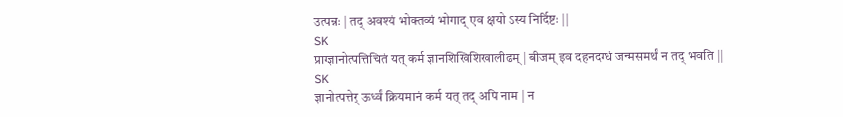उत्पन्नः | तद् अवश्यं भोक्तव्यं भोगाद् एव क्षयो ऽस्य निर्दिष्टः ||
SK
प्राग्ज्ञानोत्पत्तिचितं यत् कर्म ज्ञानशिखिशिखालीढम् | बीजम् इव दहनदग्धं जन्मसमर्थं न तद् भवति ||
SK
ज्ञानोत्पत्तेर् ऊर्ध्वं क्रियमानं कर्म यत् तद् अपि नाम | न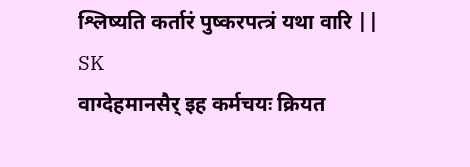श्लिष्यति कर्तारं पुष्करपत्त्रं यथा वारि ||
SK
वाग्देहमानसैर् इह कर्मचयः क्रियत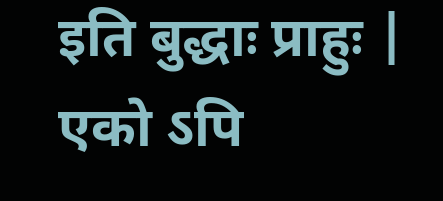इति बुद्धाः प्राहुः | एको ऽपि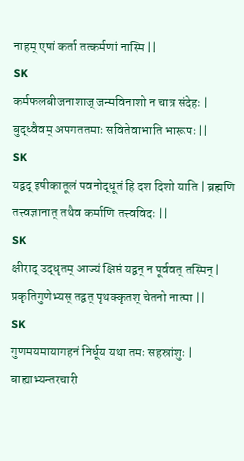नाहम् एषां कर्ता तत्कर्मणां नास्मि ||
SK
कर्मफलबीजनाशाज् जन्मविनाशो न चात्र संदेहः | बुद्ध्वैवम् अपगततमाः सवितेवाभाति भारूपः ||
SK
यद्वद् इषीकातूलं पवनोद्धूतं हि दश दिशो याति | ब्रह्मणि तत्त्वज्ञानात् तथैव कर्माणि तत्त्वविदः ||
SK
क्षीराद् उद्धृतम् आज्यं क्षिप्तं यद्वन् न पूर्ववत् तस्मिन् | प्रकृतिगुणेभ्यस् तद्वत् पृथक्कृतश् चेतनो नात्मा ||
SK
गुणमयमायागहनं निर्धूय यथा तमः सहस्रांशुः | बाह्याभ्यन्तरचारी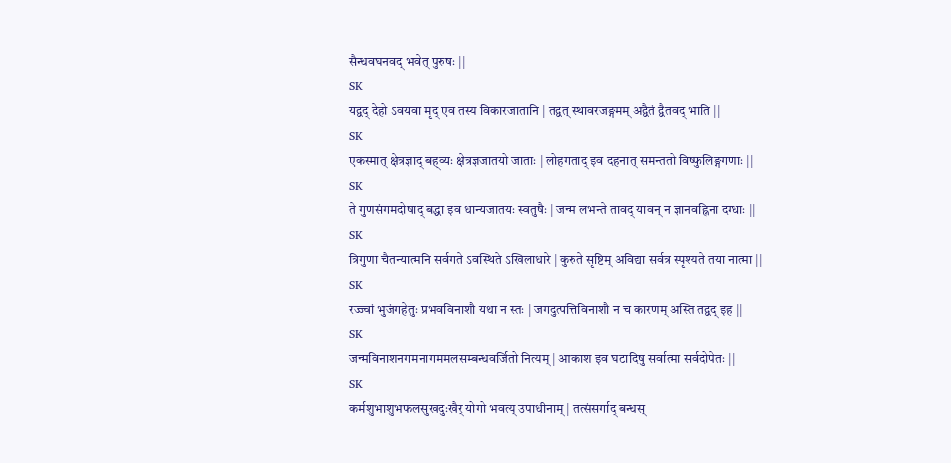सैन्धवघनवद् भवेत् पुरुषः ||
SK
यद्वद् देहो ऽवयवा मृद् एव तस्य विकारजातानि | तद्वत् स्थावरजङ्गमम् अद्वैतं द्वैतवद् भाति ||
SK
एकस्मात् क्षेत्रज्ञाद् बह्व्यः क्षेत्रज्ञजातयो जाताः | लोहगताद् इव दहनात् समन्ततो विष्फुलिङ्गगणाः ||
SK
ते गुणसंगमदोषाद् बद्धा इव धान्यजातयः स्वतुषैः | जन्म लभन्ते तावद् यावन् न ज्ञानवह्निना दग्धाः ||
SK
त्रिगुणा चैतन्यात्मनि सर्वगते ऽवस्थिते ऽखिलाधारे | कुरुते सृष्टिम् अविद्या सर्वत्र स्पृश्यते तया नात्मा ||
SK
रज्ज्वां भुजंगहेतुः प्रभवविनाशौ यथा न स्तः | जगदुत्पत्तिविनाशौ न च कारणम् अस्ति तद्वद् इह ||
SK
जन्मविनाशनगमनागममलसम्बन्धवर्जितो नित्यम् | आकाश इव घटादिषु सर्वात्मा सर्वदोपेतः ||
SK
कर्मशुभाशुभफलसुखदुःखैर् योगो भवत्य् उपाधीनाम् | तत्संसर्गाद् बन्धस्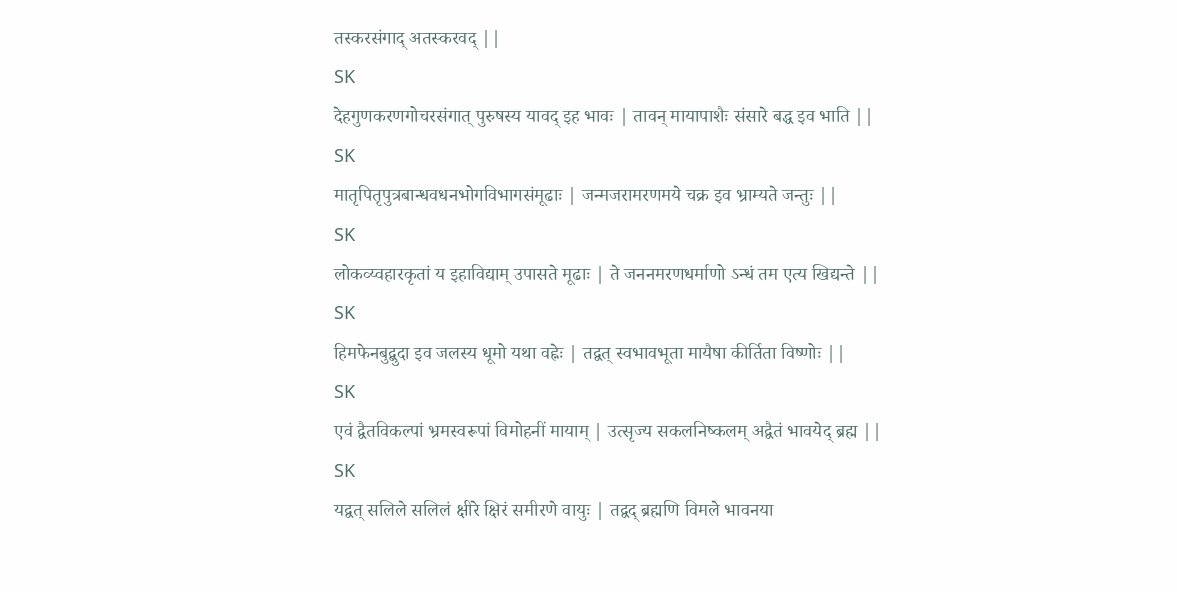तस्करसंगाद् अतस्करवद् ||
SK
देहगुणकरणगोचरसंगात् पुरुषस्य यावद् इह भावः | तावन् मायापाशैः संसारे बद्ध इव भाति ||
SK
मातृपितृपुत्रबान्धवधनभोगविभागसंमूढाः | जन्मजरामरणमये चक्र इव भ्राम्यते जन्तुः ||
SK
लोकव्य्वहारकृतां य इहाविद्याम् उपासते मूढाः | ते जननमरणधर्माणो ऽन्धं तम एत्य खिद्यन्ते ||
SK
हिमफेनबुद्बुदा इव जलस्य धूमो यथा वह्नेः | तद्वत् स्वभावभूता मायैषा कीर्तिता विष्णोः ||
SK
एवं द्वैतविकल्पां भ्रमस्वरूपां विमोहनीं मायाम् | उत्सृज्य सकलनिष्कलम् अद्वैतं भावयेद् ब्रह्म ||
SK
यद्वत् सलिले सलिलं क्षीरे क्षिरं समीरणे वायुः | तद्वद् ब्रह्मणि विमले भावनया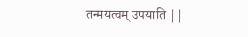तन्मयत्वम् उपयाति ||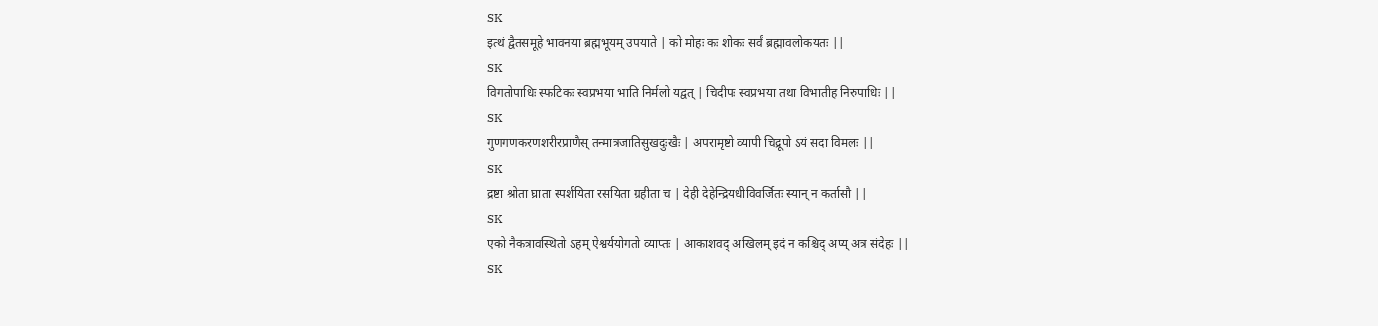SK
इत्थं द्वैतसमूहे भावनया ब्रह्मभूयम् उपयाते | को मोहः कः शोकः सर्वं ब्रह्मावलोकयतः ||
SK
विगतोपाधिः स्फटिकः स्वप्रभया भाति निर्मलो यद्वत् | चिदीपः स्वप्रभया तथा विभातीह निरुपाधिः ||
SK
गुणगणकरणशरीरप्राणैस् तन्मात्रजातिसुखदुःखैः | अपरामृष्टो व्यापी चिद्रूपो ऽयं सदा विमलः ||
SK
द्रष्टा श्रोता घ्राता स्पर्शयिता रसयिता ग्रहीता च | देही देहेन्द्रियधीविवर्जितः स्यान् न कर्तासौ ||
SK
एको नैकत्रावस्थितो ऽहम् ऐश्वर्ययोगतो व्याप्तः | आकाशवद् अखिलम् इदं न कश्चिद् अप्य् अत्र संदेहः ||
SK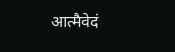आत्मैवेदं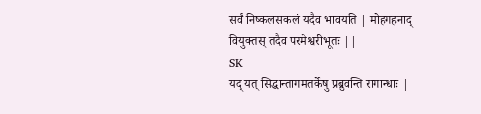सर्वं निष्कलसकलं यदैव भावयति | मोहगहनाद् वियुक्तस् तदैव परमेश्वरीभूतः ||
SK
यद् यत् सिद्धान्तागमतर्केषु प्रब्रुवन्ति रागान्धाः |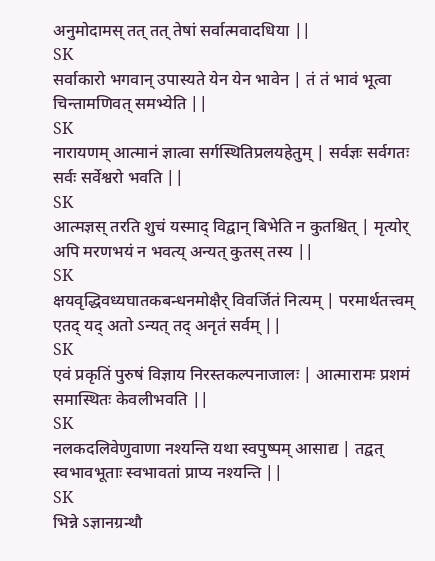अनुमोदामस् तत् तत् तेषां सर्वात्मवादधिया ||
SK
सर्वाकारो भगवान् उपास्यते येन येन भावेन | तं तं भावं भूत्वा चिन्तामणिवत् समभ्येति ||
SK
नारायणम् आत्मानं ज्ञात्वा सर्गस्थितिप्रलयहेतुम् | सर्वज्ञः सर्वगतः सर्वः सर्वेश्वरो भवति ||
SK
आत्मज्ञस् तरति शुचं यस्माद् विद्वान् बिभेति न कुतश्चित् | मृत्योर् अपि मरणभयं न भवत्य् अन्यत् कुतस् तस्य ||
SK
क्षयवृद्धिवध्यघातकबन्धनमोक्षैर् विवर्जितं नित्यम् | परमार्थतत्त्वम् एतद् यद् अतो ऽन्यत् तद् अनृतं सर्वम् ||
SK
एवं प्रकृतिं पुरुषं विज्ञाय निरस्तकल्पनाजालः | आत्मारामः प्रशमं समास्थितः केवलीभवति ||
SK
नलकदलिवेणुवाणा नश्यन्ति यथा स्वपुष्पम् आसाद्य | तद्वत् स्वभावभूताः स्वभावतां प्राप्य नश्यन्ति ||
SK
भिन्ने ऽज्ञानग्रन्थौ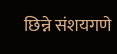छिन्ने संशयगणे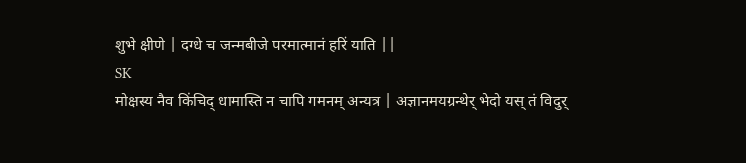शुभे क्षीणे | दग्धे च जन्मबीजे परमात्मानं हरिं याति ||
SK
मोक्षस्य नैव किंचिद् धामास्ति न चापि गमनम् अन्यत्र | अज्ञानमयग्रन्थेर् भेदो यस् तं विदुर्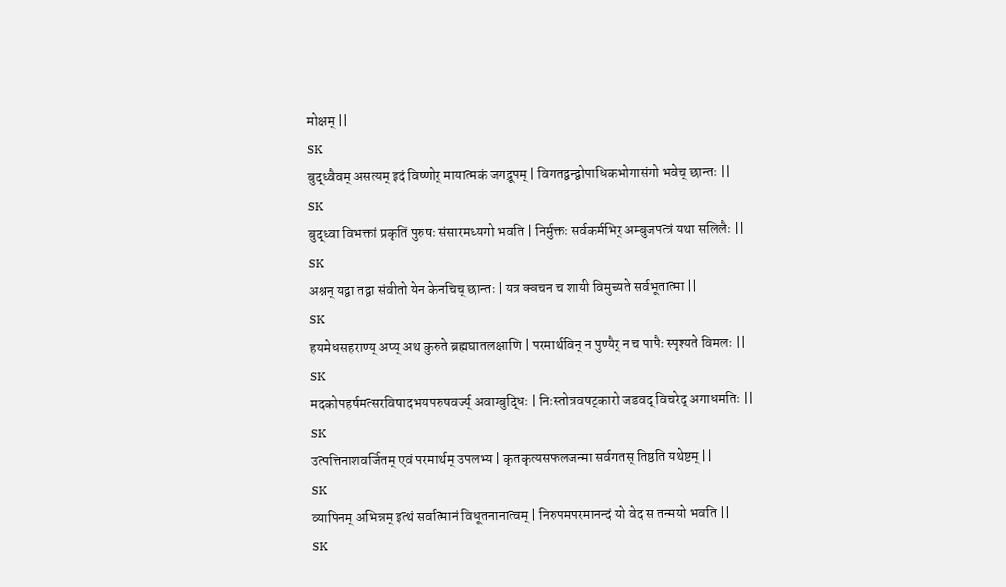मोक्षम् ||
SK
बुद्ध्वैवम् असत्यम् इदं विष्णोर् मायात्मकं जगद्रूपम् | विगतद्वन्द्वोपाधिकभोगासंगो भवेच् छान्तः ||
SK
बुद्ध्वा विभक्तां प्रकृतिं पुरुषः संसारमध्यगो भवति | निर्मुक्तः सर्वकर्मभिर् अम्बुजपत्त्रं यथा सलिलैः ||
SK
अश्नन् यद्वा तद्वा संवीतो येन केनचिच् छान्तः | यत्र क्वचन च शायी विमुच्यते सर्वभूतात्मा ||
SK
हयमेधसहराण्य् अप्य् अथ कुरुते ब्रह्मघातलक्षाणि | परमार्थविन् न पुण्यैर् न च पापैः स्पृश्यते विमलः ||
SK
मदकोपहर्षमत्सरविषादभयपरुषवर्ज्य् अवाग्बुद्धिः | निःस्तोत्रवषट्कारो जडवद् विचरेद् अगाधमतिः ||
SK
उत्पत्तिनाशवर्जितम् एवं परमार्थम् उपलभ्य | कृतकृत्यसफलजन्मा सर्वगतस् तिष्ठति यथेष्टम् ||
SK
व्यापिनम् अभिन्नम् इत्थं सर्वात्मानं विधूतनानात्वम् | निरुपमपरमानन्दं यो वेद स तन्मयो भवति ||
SK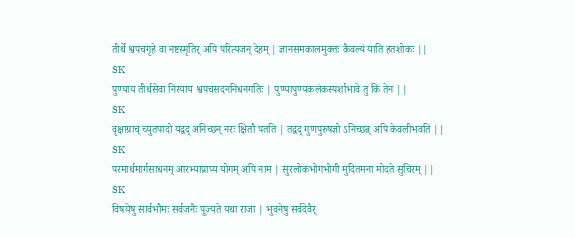तीर्थे श्वपचगृहे वा नष्टस्मृतिर् अपि परित्यजन् देहम् | ज्ञानसमकालमुक्तः कैवल्यं याति हतशोकः ||
SK
पुण्याय तीर्थसेवा निरयाय श्वपचसदननिधनगतिः | पुण्यापुण्यकलंकस्पर्शाभावे तु किं तेन ||
SK
वृक्षाग्राच् च्युतपादो यद्वद् अनिच्छन् नरः क्षितौ पतति | तद्वद् गुणपुरुषज्ञो ऽनिच्छन्न् अपि केवलीभवति ||
SK
परमार्थमार्गसाधनम् आरभ्याप्राप्य योगम् अपि नाम | सुरलोकभोगभोगी मुदितमना मोदते सुचिरम् ||
SK
विषयेषु सार्वभौमः सर्वजनैः पूज्यते यथा राजा | भुवनेषु सर्वदेवैर्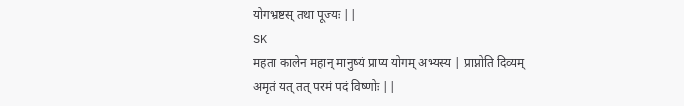योगभ्रष्टस् तथा पूज्यः ||
SK
महता कालेन महान् मानुष्यं प्राप्य योगम् अभ्यस्य | प्राप्नोति दिव्यम् अमृतं यत् तत् परमं पदं विष्णोः ||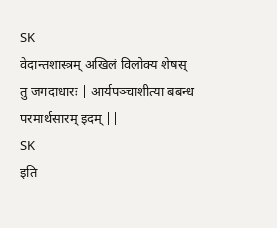SK
वेदान्तशास्त्रम् अखिलं विलोक्य शेषस् तु जगदाधारः | आर्यपञ्चाशीत्या बबन्ध परमार्थसारम् इदम् ||
SK
इति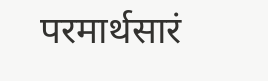परमार्थसारं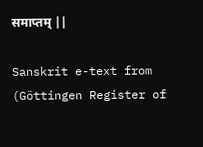समाप्तम् ||

Sanskrit e-text from (Göttingen Register of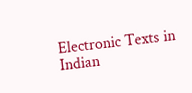Electronic Texts in Indian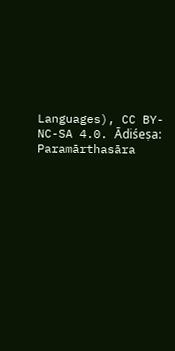Languages), CC BY-NC-SA 4.0. Ādiśeṣa: Paramārthasāra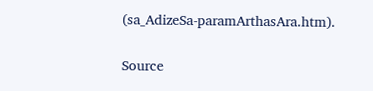(sa_AdizeSa-paramArthasAra.htm).

Source